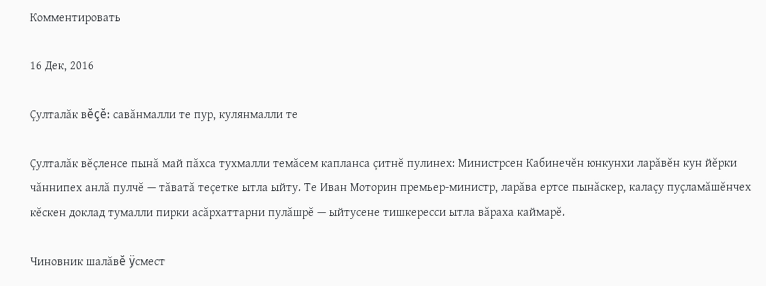Комментировать

16 Дек, 2016

Çулталăк вĕçĕ: савăнмалли те пур, кулянмалли те

Çулталăк вĕçленсе пынă май пăхса тухмалли темăсем капланса çитнĕ пулинех: Министрсен Кабинечĕн юнкунхи ларăвĕн кун йĕрки чăннипех анлă пулчĕ — тăватă теçетке ытла ыйту. Те Иван Моторин премьер-министр, ларăва ертсе пынăскер, калаçу пуçламăшĕнчех кĕскен доклад тумалли пирки асăрхаттарни пулăшрĕ — ыйтусене тишкересси ытла вăраха каймарĕ.

Чиновник шалăвĕ ÿсмест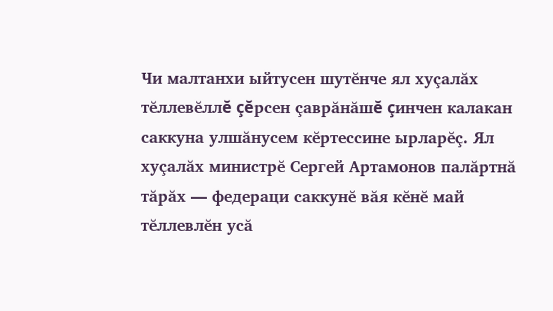Чи малтанхи ыйтусен шутĕнче ял хуçалăх тĕллевĕллĕ çĕрсен çаврăнăшĕ çинчен калакан саккуна улшăнусем кĕртессине ырларĕç. Ял хуçалăх министрĕ Сергей Артамонов палăртнă тăрăх — федераци саккунĕ вăя кĕнĕ май тĕллевлĕн усă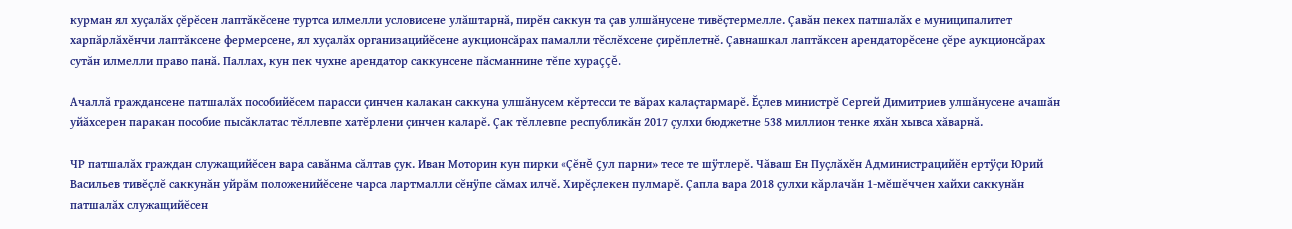курман ял хуçалăх çĕрĕсен лаптăкĕсене туртса илмелли условисене улăштарнă, пирĕн саккун та çав улшăнусене тивĕçтермелле. Çавăн пекех патшалăх е муниципалитет харпăрлăхĕнчи лаптăксене фермерсене, ял хуçалăх организацийĕсене аукционсăрах памалли тĕслĕхсене çирĕплетнĕ. Çавнашкал лаптăксен арендаторĕсене çĕре аукционсăрах сутăн илмелли право панă. Паллах, кун пек чухне арендатор саккунсене пăсманнине тĕпе хураççĕ.

Ачаллă граждансене патшалăх пособийĕсем парасси çинчен калакан саккуна улшăнусем кĕртесси те вăрах калаçтармарĕ. Ĕçлев министрĕ Сергей Димитриев улшăнусене ачашăн уйăхсерен паракан пособие пысăклатас тĕллевпе хатĕрлени çинчен каларĕ. Çак тĕллевпе республикăн 2017 çулхи бюджетне 538 миллион тенке яхăн хывса хăварнă.

ЧР патшалăх граждан служащийĕсен вара савăнма сăлтав çук. Иван Моторин кун пирки «Çĕнĕ çул парни» тесе те шÿтлерĕ. Чăваш Ен Пуçлăхĕн Администрацийĕн ертÿçи Юрий Васильев тивĕçлĕ саккунăн уйрăм положенийĕсене чарса лартмалли сĕнÿпе сăмах илчĕ. Хирĕçлекен пулмарĕ. Çапла вара 2018 çулхи кăрлачăн 1-мĕшĕччен хайхи саккунăн патшалăх служащийĕсен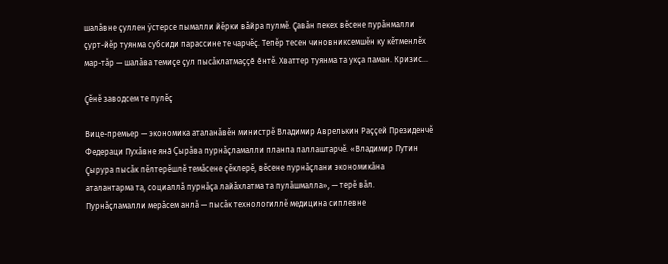шалăвне çуллен ÿстерсе пымалли йĕрки вăйра пулмĕ. Çавăн пекех вĕсене пурăнмалли çурт-йĕр туянма субсиди парассине те чарчĕç. Тепĕр тесен чиновниксемшĕн ку кĕтменлĕх мар-тăр — шалăва темиçе çул пысăклатмаççĕ ĕнтĕ. Хваттер туянма та укçа паман. Кризис...

Çĕнĕ заводсем те пулĕç

Вице-премьер — экономика аталанăвĕн министрĕ Владимир Аврелькин Раççей Президенчĕ Федераци Пухăвне янă Çырăва пурнăçламалли планпа паллаштарчĕ. «Владимир Путин Çырура пысăк пĕлтерĕшлĕ темăсене çĕклерĕ, вĕсене пурнăçлани экономикăна аталантарма та, социаллă пурнăçа лайăхлатма та пулăшмалла», — терĕ вăл. Пурнăçламалли мерăсем анлă — пысăк технологиллĕ медицина сиплевне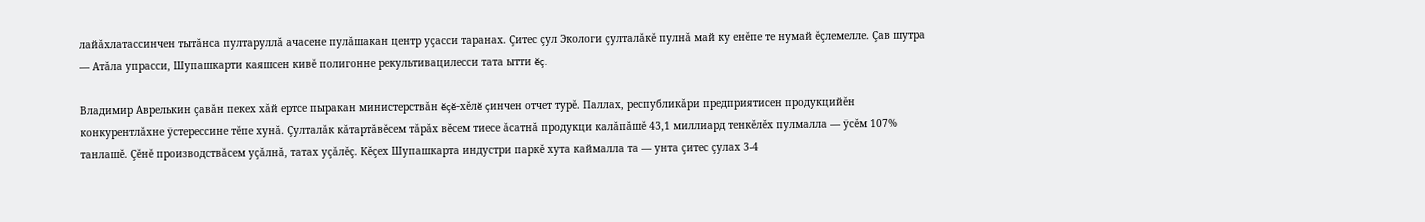лайăхлатассинчен тытăнса пултаруллă ачасене пулăшакан центр уçасси таранах. Çитес çул Экологи çулталăкĕ пулнă май ку енĕпе те нумай ĕçлемелле. Çав шутра — Атăла упрасси, Шупашкарти каяшсен кивĕ полигонне рекультивацилесси тата ытти ĕç.

Владимир Аврелькин çавăн пекех хăй ертсе пыракан министерствăн ĕçĕ-хĕлĕ çинчен отчет турĕ. Паллах, республикăри предприятисен продукцийĕн конкурентлăхне ÿстерессине тĕпе хунă. Çулталăк кăтартăвĕсем тăрăх вĕсем тиесе ăсатнă продукци калăпăшĕ 43,1 миллиард тенкĕлĕх пулмалла — ÿсĕм 107% танлашĕ. Çĕнĕ производствăсем уçăлнă, татах уçăлĕç. Кĕçех Шупашкарта индустри паркĕ хута каймалла та — унта çитес çулах 3-4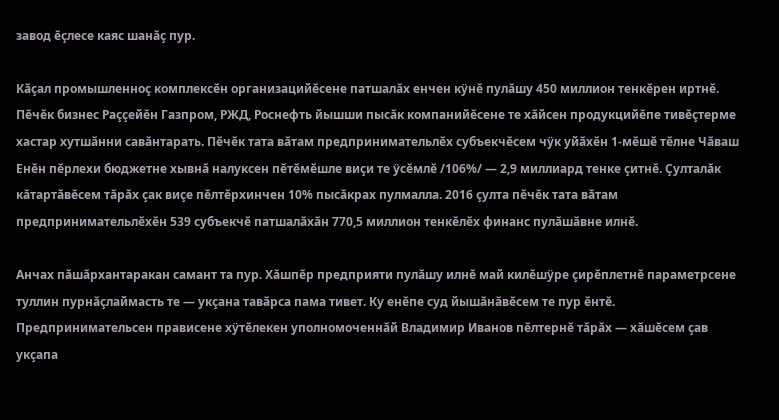завод ĕçлесе каяс шанăç пур.

Кăçал промышленноç комплексĕн организацийĕсене патшалăх енчен кÿнĕ пулăшу 450 миллион тенкĕрен иртнĕ. Пĕчĕк бизнес Раççейĕн Газпром, РЖД, Роснефть йышши пысăк компанийĕсене те хăйсен продукцийĕпе тивĕçтерме хастар хутшăнни савăнтарать. Пĕчĕк тата вăтам предпринимательлĕх субъекчĕсем чÿк уйăхĕн 1-мĕшĕ тĕлне Чăваш Енĕн пĕрлехи бюджетне хывнă налуксен пĕтĕмĕшле виçи те ÿсĕмлĕ /106%/ — 2,9 миллиард тенке çитнĕ. Çулталăк кăтартăвĕсем тăрăх çак виçе пĕлтĕрхинчен 10% пысăкрах пулмалла. 2016 çулта пĕчĕк тата вăтам предпринимательлĕхĕн 539 субъекчĕ патшалăхăн 770,5 миллион тенкĕлĕх финанс пулăшăвне илнĕ.

Анчах пăшăрхантаракан самант та пур. Хăшпĕр предприяти пулăшу илнĕ май килĕшÿре çирĕплетнĕ параметрсене туллин пурнăçлаймасть те — укçана тавăрса пама тивет. Ку енĕпе суд йышăнăвĕсем те пур ĕнтĕ. Предпринимательсен прависене хÿтĕлекен уполномоченнăй Владимир Иванов пĕлтернĕ тăрăх — хăшĕсем çав укçапа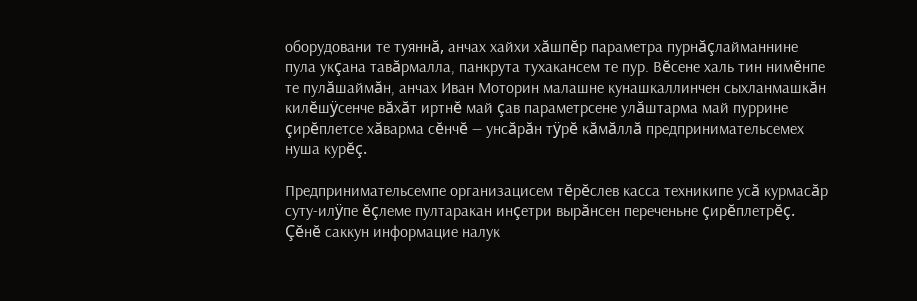оборудовани те туяннă, анчах хайхи хăшпĕр параметра пурнăçлайманнине пула укçана тавăрмалла, панкрута тухакансем те пур. Вĕсене халь тин нимĕнпе те пулăшаймăн, анчах Иван Моторин малашне кунашкаллинчен сыхланмашкăн килĕшÿсенче вăхăт иртнĕ май çав параметрсене улăштарма май пуррине çирĕплетсе хăварма сĕнчĕ — унсăрăн тÿрĕ кăмăллă предпринимательсемех нуша курĕç.

Предпринимательсемпе организацисем тĕрĕслев касса техникипе усă курмасăр суту-илÿпе ĕçлеме пултаракан инçетри вырăнсен переченьне çирĕплетрĕç. Çĕнĕ саккун информацие налук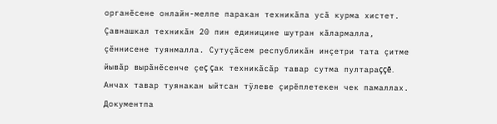органĕсене онлайн-мелпе паракан техникăпа усă курма хистет. Çавнашкал техникăн 20 пин единицине шутран кăлармалла, çĕннисене туянмалла. Сутуçăсем республикăн инçетри тата çитме йывăр вырăнĕсенче çеç çак техникăсăр тавар сутма пултараççĕ. Анчах тавар туянакан ыйтсан тÿлеве çирĕплетекен чек памаллах. Документпа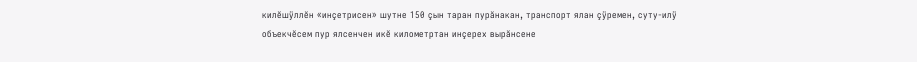килĕшÿллĕн «инçетрисен» шутне 150 çын таран пурăнакан, транспорт ялан çÿремен, суту-илÿ объекчĕсем пур ялсенчен икĕ километртан инçерех вырăнсене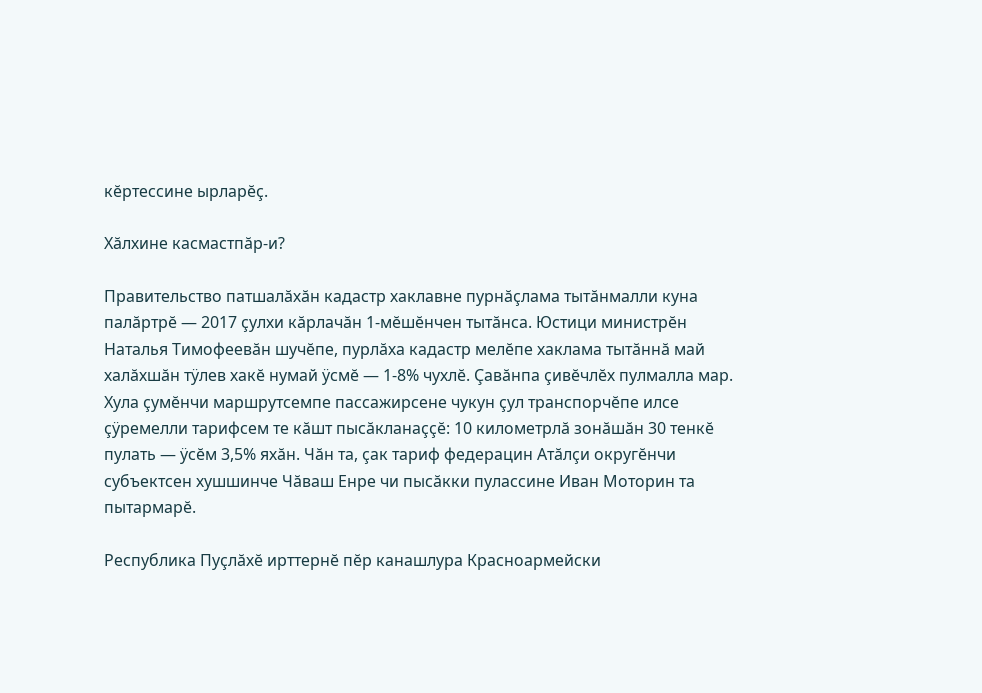кĕртессине ырларĕç.

Хăлхине касмастпăр-и?

Правительство патшалăхăн кадастр хаклавне пурнăçлама тытăнмалли куна палăртрĕ — 2017 çулхи кăрлачăн 1-мĕшĕнчен тытăнса. Юстици министрĕн Наталья Тимофеевăн шучĕпе, пурлăха кадастр мелĕпе хаклама тытăннă май халăхшăн тÿлев хакĕ нумай ÿсмĕ — 1-8% чухлĕ. Çавăнпа çивĕчлĕх пулмалла мар. Хула çумĕнчи маршрутсемпе пассажирсене чукун çул транспорчĕпе илсе çÿремелли тарифсем те кăшт пысăкланаççĕ: 10 километрлă зонăшăн 30 тенкĕ пулать — ÿсĕм 3,5% яхăн. Чăн та, çак тариф федерацин Атăлçи округĕнчи субъектсен хушшинче Чăваш Енре чи пысăкки пулассине Иван Моторин та пытармарĕ.

Республика Пуçлăхĕ ирттернĕ пĕр канашлура Красноармейски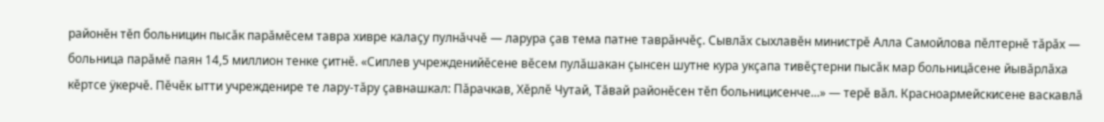районĕн тĕп больницин пысăк парăмĕсем тавра хивре калаçу пулнăччĕ — ларура çав тема патне таврăнчĕç. Сывлăх сыхлавĕн министрĕ Алла Самойлова пĕлтернĕ тăрăх — больница парăмĕ паян 14,5 миллион тенке çитнĕ. «Сиплев учрежденийĕсене вĕсем пулăшакан çынсен шутне кура укçапа тивĕçтерни пысăк мар больницăсене йывăрлăха кĕртсе ÿкерчĕ. Пĕчĕк ытти учрежденире те лару-тăру çавнашкал: Пăрачкав, Хĕрлĕ Чутай, Тăвай районĕсен тĕп больницисенче...» — терĕ вăл. Красноармейскисене васкавлă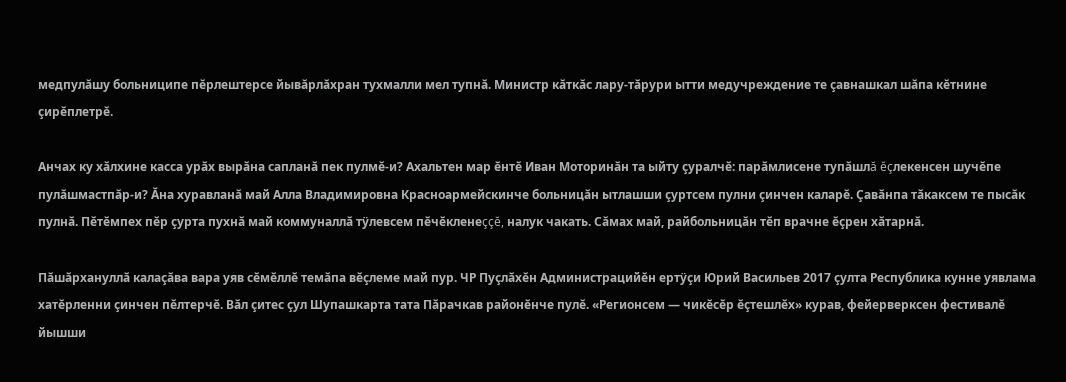медпулăшу больниципе пĕрлештерсе йывăрлăхран тухмалли мел тупнă. Министр кăткăс лару-тăрури ытти медучреждение те çавнашкал шăпа кĕтнине çирĕплетрĕ.

Анчах ку хăлхине касса урăх вырăна сапланă пек пулмĕ-и? Ахальтен мар ĕнтĕ Иван Моторинăн та ыйту çуралчĕ: парăмлисене тупăшлă ĕçлекенсен шучĕпе пулăшмастпăр-и? Ăна хуравланă май Алла Владимировна Красноармейскинче больницăн ытлашши çуртсем пулни çинчен каларĕ. Çавăнпа тăкаксем те пысăк пулнă. Пĕтĕмпех пĕр çурта пухнă май коммуналлă тÿлевсем пĕчĕкленеççĕ, налук чакать. Сăмах май, райбольницăн тĕп врачне ĕçрен хăтарнă.

Пăшăрхануллă калаçăва вара уяв сĕмĕллĕ темăпа вĕçлеме май пур. ЧР Пуçлăхĕн Администрацийĕн ертÿçи Юрий Васильев 2017 çулта Республика кунне уявлама хатĕрленни çинчен пĕлтерчĕ. Вăл çитес çул Шупашкарта тата Пăрачкав районĕнче пулĕ. «Регионсем — чикĕсĕр ĕçтешлĕх» курав, фейерверксен фестивалĕ йышши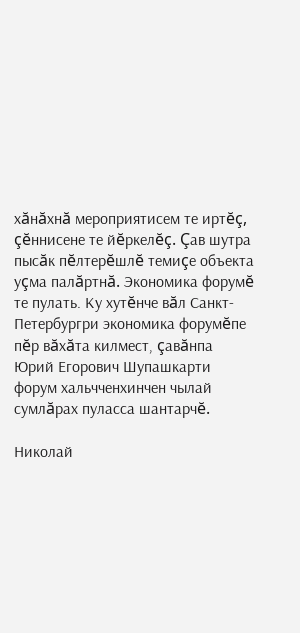хăнăхнă мероприятисем те иртĕç, çĕннисене те йĕркелĕç. Çав шутра пысăк пĕлтерĕшлĕ темиçе объекта уçма палăртнă. Экономика форумĕ те пулать. Ку хутĕнче вăл Санкт-Петербургри экономика форумĕпе пĕр вăхăта килмест, çавăнпа Юрий Егорович Шупашкарти форум хальчченхинчен чылай сумлăрах пуласса шантарчĕ.

Николай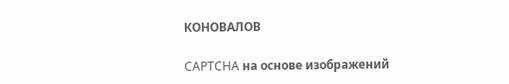КОНОВАЛОВ

CAPTCHA на основе изображений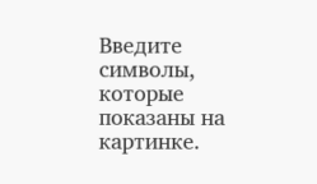Введите символы, которые показаны на картинке.